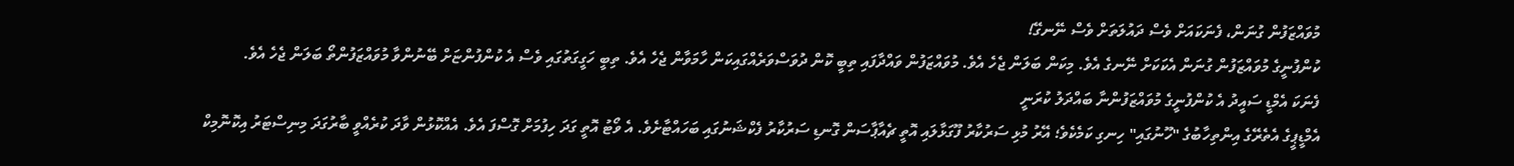މުވައްޒަފުން ގުނަން، ފެނަކައަށް ވެސް ދައުލަތަށް ވެސް ނޭނގޭ!
ކުންފުނީގެ މުވައްޒަފުން ގުނަން އެކަކަށް ނޭނގެ އެވެ. މިކަން ބަލަން ޖެހެ އެވެ. މުވައްޒަފުން ވައްދާފައި ތިބީ ކޮން ދުވަސްވަރެއްގައިކަން ހާމަވާން ޖެހެ އެވެ. ތިބީ ހަގީގަތުގައި ވެސް އެ ކުންފުންޏަށް ބޭނުންވާ މުވައްޒަފުންތޯ ބަލަން ޖެހެ އެވެ.
ފެނަކަ އެމްޑީ ސައީދު އެ ކުންފުނީގެ މުވައްޒަފުންނާ ބައްދަލު ކުރަނީ
އެމްޑީޕީގެ އެތެރޭގެ އިންތިހާބުގެ "ހޫނުގައި" ހިނގި ކަމެކެވެ؛ އޭރު މުޅި ސަރުކާރު ފޫގަޅާލައި އޮތީ ޗެއާޕާސަން ގޮނޑި ސަރުކާރު ފެކްޝަނުގައި ބަހައްޓާށެވެ. އެ ވޯޓު އޮތީ ގަދަ ހިފުމަށް ގޮސްފަ އެވެ. އެއްކޮޅުން ވާދަ ކުރެއްވީ ބާރުގަދަ މިނިސްޓަރު އިކޮނޮމިކް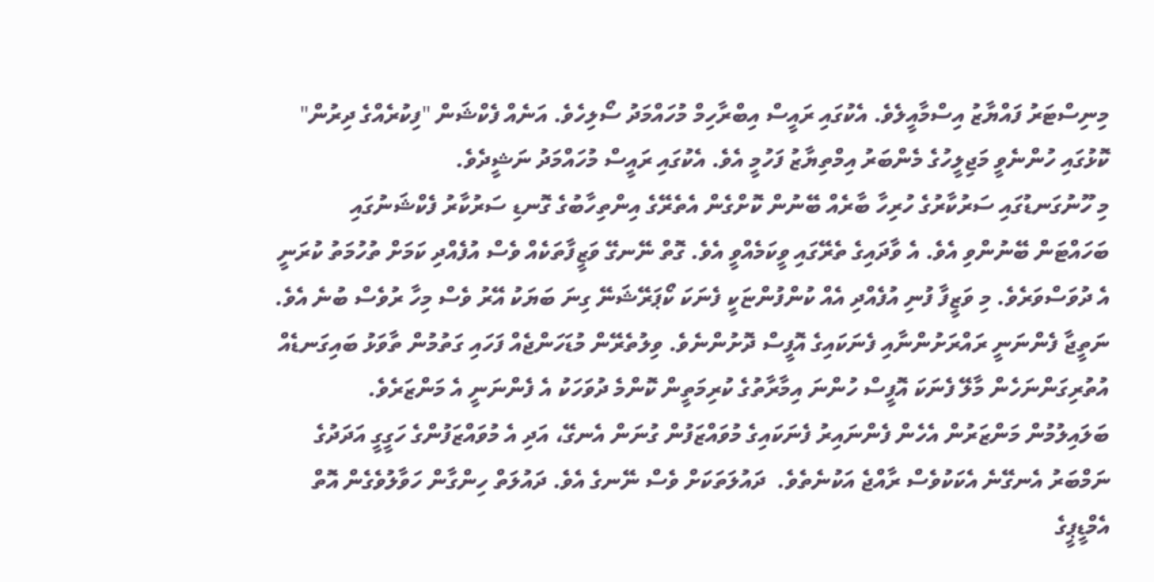މިނިސްޓަރު ފައްޔާޒު އިސްމާއީލެވެ. އެކުގައި ރައީސް އިބްރާހިމް މުހައްމަދު ސޯލިހެވެ. އަނެއް ފެކްޝަން "ފިކުރެއްގެ ދިރުން" ކޮޅުގައި ހުންނެވީ މަޖިލީހުގެ މެންބަރު އިމްތިޔާޒު ފަހުމީ އެވެ. އެކުގައި ރައީސް މުހައްމަދު ނަޝީދެވެ.
މި ހޫނުގަނޑުގައި ސަރުކާރުގެ ހުރިހާ ބާރެއް ބޭނުން ކޮށްގެން އެތެރޭގެ އިންތިހާބުގެ ގޮނޑި ސަރުކާރު ފެކްޝަނުގައި ބަހައްޓަން ބޭނުންވި އެވެ. އެ ވާދައިގެ ތެރޭގައި ވީކަމެއްވީ އެވެ. ގޮތް ނޭނގޭ ވަޒީފާތަކެއް ވެސް އުފެއްދި ކަމަށް ތުހުމަތު ކުރަނީ އެ ދުވަސްވަރެވެ. މި ވަޒީފާ ފުނި އުފެއްދި އެއް ކުންފުންޏަކީ ފެނަކަ ކޯޕަރޭޝަނޭ ގިނަ ބަޔަކު އޭރު ވެސް މިހާ ރުވެސް ބުނެ އެވެ. ނަތީޖާ ފެންނަނީ ރައްރަށުންނާއި ފެނަކައިގެ އޮފީސް ދޮށުންނެވެ. ވިލުތެރޭން މުޑަހަންޖެއް ފަހައި ގަތުމުން ތާވަޅު ބައިގަނޑެއް އުތުރިގަންނަހެން މާލޭ ފެނަކަ އޮފީސް ހުންނަ އިމާރާތުގެ ކުރިމަތީން ކޮންމެ ދުވަހަކު އެ ފެންނަނީ އެ މަންޒަރެވެ.
ބަލައިލުމުން މަންޒަރުން އެހެން ފެންނައިރު ފެނަކައިގެ މުވައްޒަފުން ގުނަން އެނގޭ، އަދި އެ މުވައްޒަފުންގެ ހަގީގީ އަދަދުގެ ނަމްބަރު އެނގޭނެ އެކަކުވެސް ރާއްޖެ އަކުނެތެވެ.  ދައުލަތަކަށް ވެސް ނޭނގެ އެވެ. ދައުލަތް ހިންގާން ހަވާލުވެގެން އޮތް އެމްޑީޕީގެ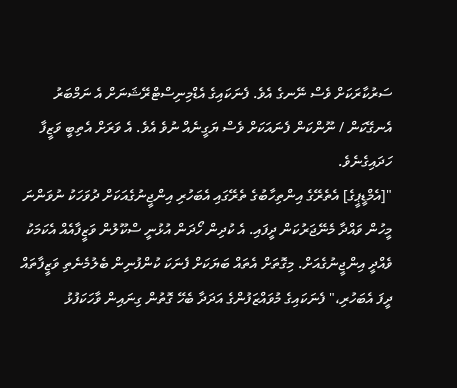ސަރުކާރަކަށް ވެސް ނޭނގެ އެވެ. ފެނަކައިގެ އެޑްމިނިސްޓްރޭޝަނަށް އެ ނަމްބަރު އެނގޭކަން / ނޫންކަން ފެނައަކަށް ވެސް ޔަގީނެއް ނުވެ އެވެ. އެ ވަރަށް އެތިބީ ވަޒީފާ ހަދައިގެނެވެ.
"[އެމްޑީޕީގެ] އެތެރޭގެ އިންތިހާބުގެ ތެރޭގައި އެބަހުރި އިންޖީނުގެއަކަށް ދުވަހަކު ނުވަންނަ މީހުން ވައްދާ މެނޭޖަރުކަން ދީފައި. އެ ކުދިން ހޯދަން އުޅުނީ ސްކޫލުން ވަޒީފާއެއް އެކަމަކު ވެއްދީ އިންޖީނުގެއަށް. މިގޮތަށް އެތައް ބަޔަކަށް ފެނަކަ ކުންފުނިން ބެލުމެނެތި ވަޒީފާތައް ދީފަ އެބަހުރި،" ފެނަކައިގެ މުވައްޒަފުންގެ އަދަދާ ބެހޭ ގޮތުން ގިނައިން ވާހަކަފުޅު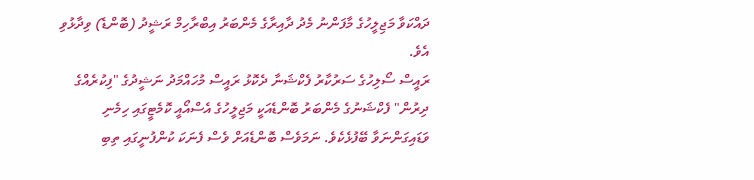ދައްކަވާ މަޖިލީހުގެ މާފަންނު މެދު ދާއިރާގެ މެންބަރު އިބްރާހިމް ރަޝީދު (ބޮންޑެ) ވިދާޅުވި އެވެ.
ރައީސް ސޯލިހުގެ ސަރުކާރު ފެކްޝަނާ ދެކޮޅު ރައީސް މުހައްމަދު ނަޝީދުގެ "ފިކުރެއްގެ ދިރުން" ފެކްޝަނުގެ މެންބަރު ބޮންޑެއަކީ މަޖިލީހުގެ އެސްއޯއީ ކޮމެޓީގައި ހިމެނި ވަޑައިގަންނަވާ ބޭފުޅެކެވެ. ނަމަވެސް ބޮންޑެއަށް ވެސް ފެނަކަ ކުންފުނީގައި ތިބި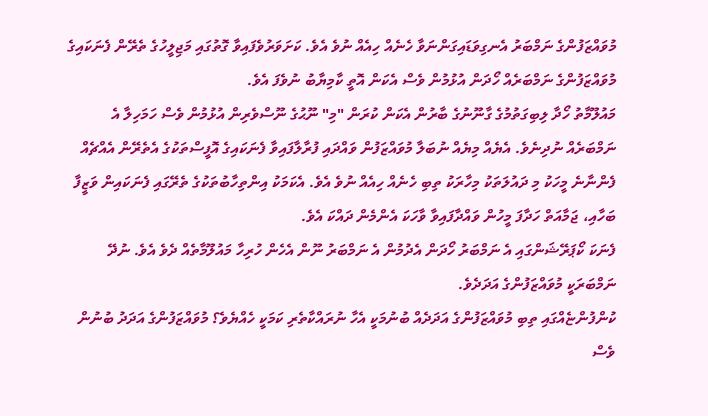މުވައްޒަފުންގެ ނަމްބަރު އެނގިވަޑައިގަންނަވާ ހެނެއް ހިއެއް ނުވެ އެވެ. ކަށަވަރުވެފައިވާ ގޮތުގައި މަޖިލީހުގެ ތެރޭން ފެނަކައިގެ މުވައްޒަފުންގެ ނަމްބަރެއް ހޯދަން އުޅުމުން ވެސް އެކަން އޮތީ ކާމިޔާބު ނުވެފަ އެވެ.
މައުލޫމާތު ހޯދާ ލިބިގަތުމުގެ ގާނޫނުގެ ބާރުން އެކަން ކުރަން "މި" ނޫޙުގެ ނޫސްވެރިން އުޅުމުން ވެސް ހަމަހިލާ އެ ނަމްބަރެއް ނުދިނެވެ. އެޔެއް މިޔެއް ނުބަލާ މުވައްޒަފުން ވައްދައި ފުރާލާފައިވާ ފެނަކައިގެ އޮފީސްތަކުގެ އެތެރޭން އެއްޗެއް ފެންނާނެ މީހަކު މި ދައުލަތަކު މިހާރަކު ތިބި ހެނެއް ހިއެއް ނުވެ އެވެ. އެކަމަކު އިންތިހާބުތަކުގެ ތެރޭގައި ފެނަކައިން ވަޒީފާ ބަހާއި، ޖަމާއަތް ހަދާފަ މީހުން ވައްދާފައިވާ ވާހަކަ އެންމެން ދައްކަ އެވެ.
ފެނަކަ ކޯޕަރޭޝަންގައި އެ ނަމްބަރު ހޯދަން އެދުމުން އެ ނަމްބަރު ނޫން އެހެން ހުރިހާ މައުލޫމާތެއް ދެވެ އެވެ. ނުދޭ ނަމްބަރަކީ މުވައްޒަފުންގެ އަދަދެވެ.
ކުންފުންޏެއްގައި ތިބި މުވައްޒަފުންގެ އަދަދެއް ބުނުމަކީ އެހާ ނުރައްކާތެރި ކަމަކީ ހެއްޔެވެ؟ މުވައްޒަފުންގެ އަދަދު ބުނުން ވެސް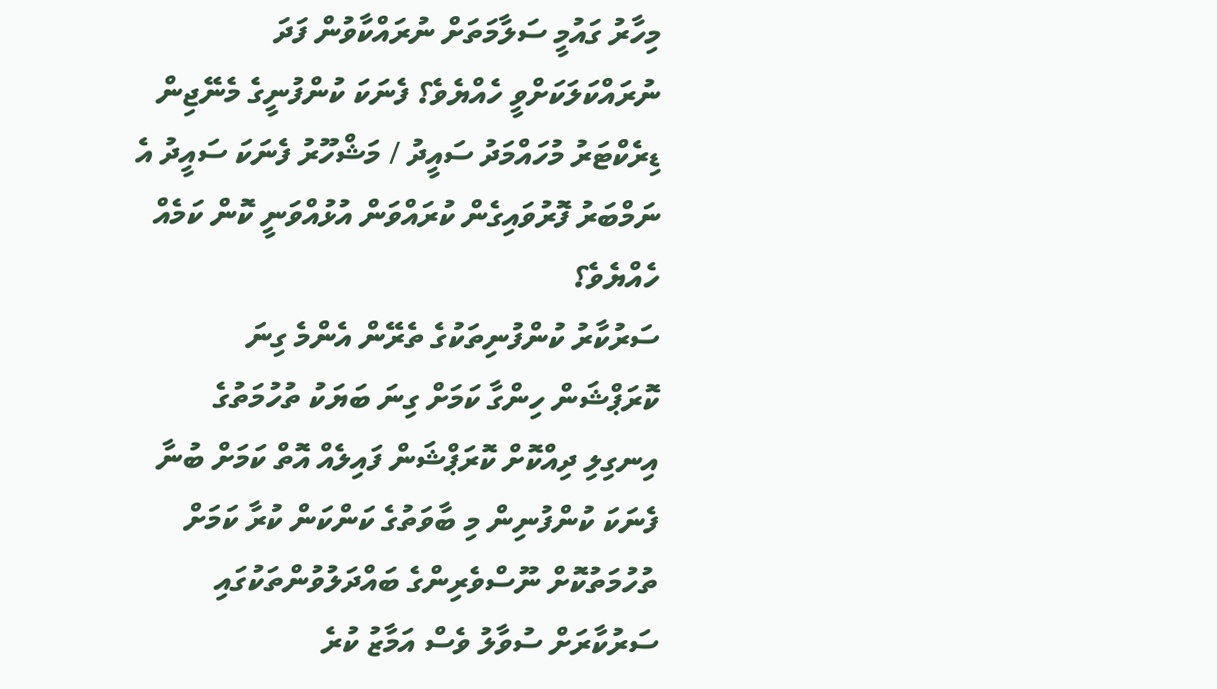މިހާރު ގައުމީ ސަލާމަތަށް ނުރައްކާވުން ފަދަ ނުރައްކަލަކަށްވީ ހެއްޔެވެ؟ ފެނަކަ ކުންފުނީގެ މެނޭޖިން ޑިރެކްޓަރު މުހައްމަދު ސައީދު / މަޝްހޫރު ފެނަކަ ސައީދު އެ ނަމްބަރު ފޮރުވައިގެން ކުރައްވަން އުޅުއްވަނީ ކޮން ކަމެއް ހެއްޔެވެ؟
ސަރުކާރު ކުންފުނިތަކުގެ ތެރޭން އެންމެ ގިނަ ކޮރަޕްޝަން ހިންގާ ކަމަށް ގިނަ ބަޔަކު ތުހުމަތުގެ އިނގިލި ދިއްކޮށް ކޮރަޕްޝަން ފައިލެއް އޮތް ކަމަށް ބުނާ ފެނަކަ ކުންފުނިން މި ބާވަތުގެ ކަންކަން ކުރާ ކަމަށް ތުހުމަތުކޮށް ނޫސްވެރިންގެ ބައްދަލުވުންތަކުގައި ސަރުކާރަށް ސުވާލު ވެސް އަމާޒު ކުރެ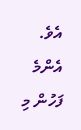އެވެ. އެންމެ ފަހުން މި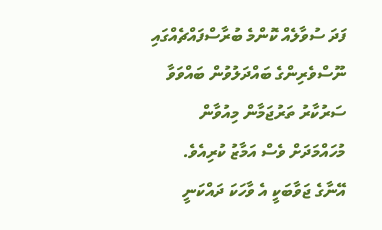ފަދަ ސުވާލެއް ކޮންމެ ބުރާސްފައްޗެއްގައި ނޫސްވެރިންގެ ބައްދަލުވުން ބައްވަވާ ސަރުކާރު ތަރުޖަމާން މިއުވާން މުހައްމަދަށް ވެސް އަމާޒު ކުރިއެވެ.
އޭނާގެ ޖަވާބަކީ އެ ވާހަކަ ދައްކަނީ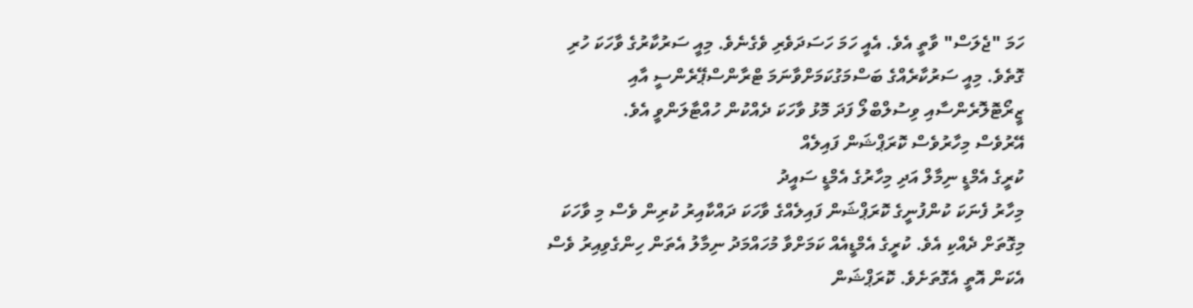ހަމަ "ޖެލަސް" ވާތީ އެވެ. އެއީ ހަމަ ހަސަދަވެރި ވެގެނެވެ. މިއީ ސަރުކާރުގެ ވާހަކަ ހުރި ގޮތެވެ. މިއީ ސަރުކާރެއްގެ ބަސްމަގުކަމަށްވާނަމަ ޓްރާންސްޕޭރެންސީ އާއި ޒީރޯޓޮލޮރެންސާއި ވިސުލްބްލޯ ފަދަ މޮޅު ވާހަކަ ދެއްކުން ހުއްޓާލަންވީ އެވެ.
އޭރުވެސް މިހާރުވެސް ކޮރަޕްޝަން ފައިލެއް
ކުރީގެ އެމްޑީ ނިމާލް އަދި މިހާރުގެ އެމްޑީ ސައީދު
މިހާރު ފެނަކަ ކުންފުނީގެ ކޮރަޕްޝަން ފައިލެއްގެ ވާހަކަ ދައްކާއިރު ކުރިން ވެސް މި ވާހަކަ މިގޮތަށް ދެއްކި އެވެ. ކުރީގެ އެމްޑީއެއް ކަމަށްވާ މުހައްމަދު ނިމާލު އެތަން ހިންގެވިއިރު ވެސް އެކަން އޮތީ އެގޮތަށެވެ. ކޮރަޕްޝަން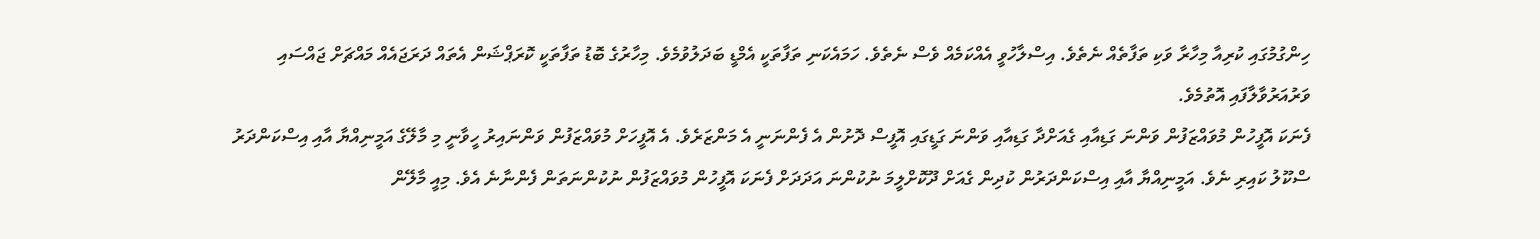ހިންގުމުގައި ކުރިއާ މިހާރާ ވަކި ތަފާތެއް ނެތެވެ. އިސްލާހުވީ އެއްކަމެއް ވެސް ނެތެވެ. ހަމައެކަނި ތަފާތަކީ އެމްޑީ ބަދަލުވުމެވެ. މިހާރުގެ ބޮޑު ތަފާތަކީ ކޮރަޕްޝަން އެތައް ދަރަޖައެއް މައްޗަށް ޖައްސައި ވަރުއަރުވާލާފައި އޮތުމެވެ.
ފެނަކަ އޮފީހުން މުވައްޒަފުން ވަންނަ ގަޑިއާއި ގެއަށްދާ ގަޑިއާއި ވަންނަ ގަޑީގައި އޮފީސް ދޮށުން އެ ފެންނަނީ އެ މަންޒަރެވެ. އެ އޮފީހަށް މުވައްޒަފުން ވަންނައިރު ހީވާނީ މި މާލޭގެ އަމީނިއްޔާ އާއި އިސްކަންދަރު ސްކޫލު ކައިރި ނެވެ. އަމީނިއްޔާ އާއި އިސްކަންދަރުން ކުދިން ގެއަށް ދޫކޮށްލީމަ ނުކުންނަ އަދަދަށް ފެނަކަ އޮފީހުން މުވައްޒަފުން ނުކުންނަތަން ފެންނާނެ އެވެ. މިއީ މާލޭން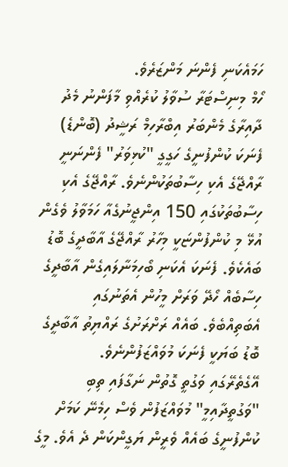ހަމައެކަނި ފެންނަ މަންޒަރެވެ.
ހޯމް މިނިސްޓަރާ ސުވާލު ކުރެއްވި މާފަންނު މެދު ދާއިރާގެ މެންބަރު އިބްރާހިމް ރަޝީދު (ބޮންޑެ)
ފެނަކަ ކުންފުނީގެ ހަގީގީ "ކުޅިވަރު" ފެންނަނީ ރާއްޖޭގެ އެކި ހިސާބުތަކުންނެވެ. ރާއްޖޭގެ އެކި ހިސާބުތަކުގައި 150 އިންޖީނުގެއާ ހަމަވާލު ވެގެން އުޅޭ މި ކުންފުންޏަކީ މިހާރު ރާއްޖޭގެ އާބާދީގެ ބޮޑު ބައެކެވެ. ފެނަކަ އެކަނި ބޯހިމަނާލައިގެން އާބާދީގެ ހިސާބެއް ހޯދޭ ވަރަށް މީހުން އެތަނުގައި އެބަތިއްބެވެ. ބައެއް ރަށްރަށުގެ ރައްޔިތު އާބާދީގެ ބޮޑު ބަޔަކީ ފެނަކަ މުވައްޒަފުންނެވެ.
އޭގެތެރޭގައި ވަގުތީ ގޮތުން ނަގާފައި ތިބި "ވަގުތީދާއިމީ" މުވައްޒަފުން ވެސް ހިމެނޭ ކަމަށް ކުންފުނީގެ ބައެއް ވެރީން ޔަގީންކަން ދެ އެވެ. މީގެ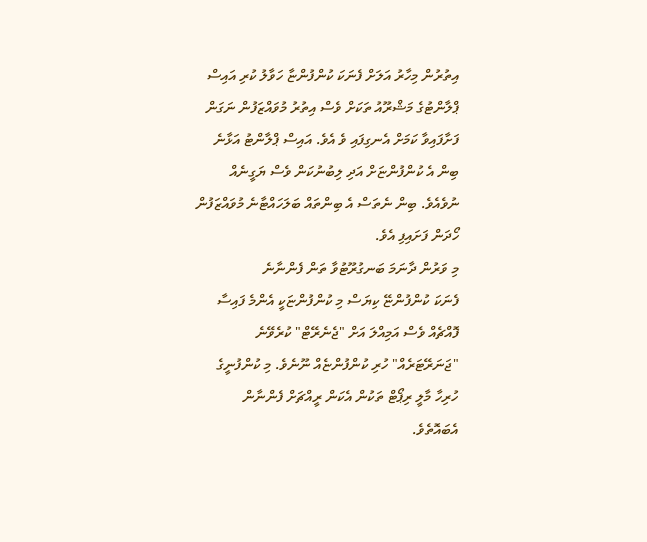އިތުރުން މިހާރު އަލަށް ފެނަކަ ކުންފުންޏާ ހަވާލު ކުރި އައިސް ޕްލާންޓުގެ މަޝްރޫއު ތަކަށް ވެސް އިތުރު މުވައްޒަފުން ނަގަން ފަށާފައިވާ ކަމަށް އެނގިފައި ވެ އެވެ. އައިސް ޕްލާންޓު އަޅާނެ ބިން އެ ކުންފުންޏަށް އަދި ލިބުނުކަން ވެސް ޔަގީނެއް ނުވެއެވެ. ބިން ނެތަސް އެ ބިންތައް ބަލަހައްޓާނެ މުވައްޒަފުން ހޯދަން ފަށައިފި އެވެ.
މި ވަރުން ދާނަމަ ބަނގުރޫޓުވާ ތަން ފެންނާނެ
ފެނަކަ ކުންފުންޏޭ ކިޔަސް މި ކުންފުންޏަކީ އެންމެ ފައިސާ ފޮއްޗެއް ވެސް އަމިއްލަ އަށް "ޖެނެރޭޓް" ކުރެވޭނެ "ޖަނަރޭޓަރެއް" ހުރި ކުންފުންޏެއް ނޫނެވެ. މި ކުންފުނީގެ ހުރިހާ މާލީ ރިޕޯޓް ތަކުން އެކަން ރީއްޗަށް ފެންނާން އެބައޮތެވެ.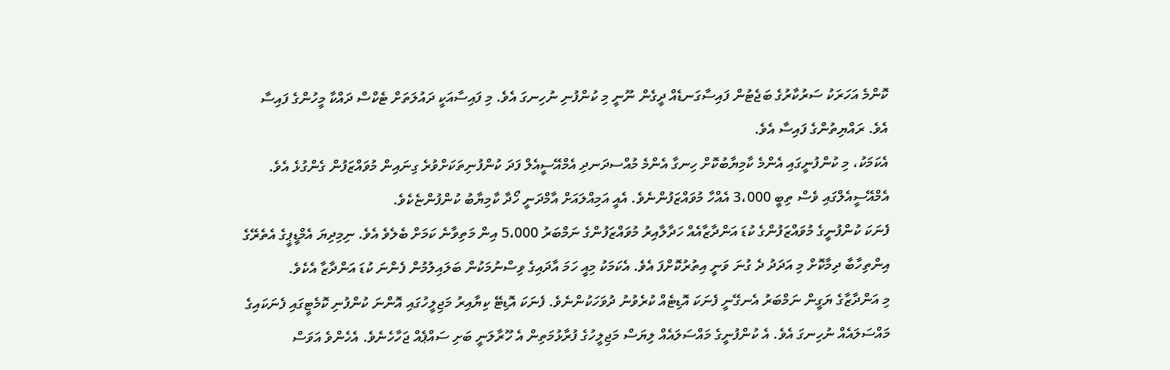ކޮންމެ އަހަރަކު ސަރުކާރުގެ ބަޖެޓުން ފައިސާގަނޑެއް ދީގެން ނޫނީ މި ކުންފުނި ނުހިނގަ އެވެ. މި ފައިސާއަކީ ދައުލަތަށް ޓެކްސް ދައްކާ މީހުންގެ ފައިސާ އެވެ. ރައްޔިތުންގެ ފައިސާ އެވެ.
އެކަމަކު، މި ކުންފުނީގައި އެންމެ ކާމިޔާބުކޮށް ހިނގާ އެންމެ މުއްސދަނދި އެމްއޭސީއެލް ފަދަ ކުންފުނިތަކަށްވުރެ ގިނައިން މުވައްޒަފުން ގެންގުޅެ އެވެ. އެމްއޭސީއެލްގައި ވެސް ތިބީ 3،000 އެއްހާ މުވައްޒަފުންނެވެ. އެއީ އަމިއްލައަށް އާމްދަނީ ހޯދާ ކާމިޔާބު ކުންފުންޏެކެވެ.
ފެނަކަ ކުންފުނީގެ މުވައްޒަފުންގެ ކުޑަ އަންދާޒާއެއް ހަދާލާއިރު މުވައްޒަފުންގެ ނަމްބަރު 5،000 އިން މަތިވާނެ ކަމަށް ބެލެވެ އެވެ. ނިމިދިޔަ އެމްޑީޕީގެ އެތެރޭގެ އިންތިހާބާ ދިމާކޮށް މި އަދަދު ދެ ގުނަ ވަނީ އިތުރުކޮށްފަ އެވެ. އެކަމަކު މިއީ ހަމަ އާދައިގެ ވިސްނުމަކުން ބަލައިލުމުން ފެންނަ ކުޑަ އަންދާޒާ އެކެވެ.
މި އަންދާޒާގެ ޔަގީން ނަމްބަރު އެނގޭނީ ފެނަކަ އޮޑިޓެއް ކުރެވުނު ދުވަހަކުންނެވެ. ފެނަކަ އޮޑިޓޭ ކިޔާއިރު މަޖިލީހުގައި އޮންނަ ކުންފުނި ކޮމެޓީގައި ފެނަކައިގެ މައްސަލައެއް ނުހިނގަ އެވެ. އެ ކުންފުނީގެ މައްސަލައެއް ލިޔަސް މަޖިލީހުގެ ފުރާޅުމަތިން އެ ހޫރާލަނީ ބަށި ސައްޕެއް ޖަހާހެނެވެ. އެހެންވެ އަވަސް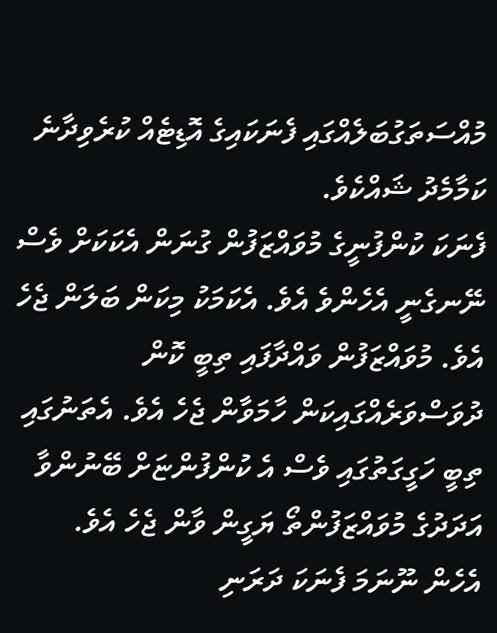މުއްސަތަގުބަލެއްގައި ފެނަކައިގެ އޮޑިޓެއް ކުރެވިދާނެ ކަމާމެދު ޝައްކެވެ.
ފެނަކަ ކުންފުނީގެ މުވައްޒަފުން ގުނަން އެކަކަށް ވެސް ނޭނގެނީ އެހެންވެ އެވެ. އެކަމަކު މިކަން ބަލަން ޖެހެ އެވެ. މުވައްޒަފުން ވައްދާފައި ތިބީ ކޮން ދުވަސްވަރެއްގައިކަން ހާމަވާން ޖެހެ އެވެ. އެތަނުގައި ތިބީ ހަގީގަތުގައި ވެސް އެ ކުންފުންޏަށް ބޭނުންވާ އަދަދުގެ މުވައްޒަފުންތޯ ޔަގީން ވާން ޖެހެ އެވެ. އެހެން ނޫނަމަ ފެނަކަ ދަރަނި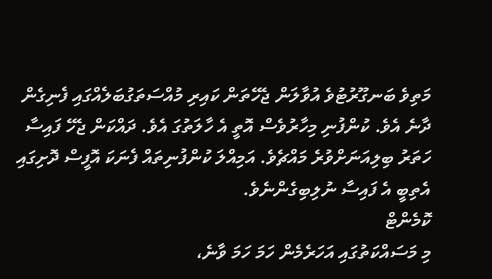މަތިވެ ބަނގޫރުޓުވެ އުވާލަން ޖެހޭތަން ކައިރި މުއްސަތަގުބަލެއްގައި ފެނިގެން ދާނެ އެވެ. ކުންފުނި މިހާރުވެސް އޮތީ އެ ހާލަތުގަ އެވެ. ދައްކަން ޖެހޭ ފައިސާ ހަތަރު ބިލިއަނަށްވުރެ މައްޗެވެ. އަމިއްލަ ކުންފުނިތައް ފެނަކަ އޮފީސް ދޮށިގައި އެތިބީ އެ ފައިސާ ނުލިބިގެންނެވެ.
ކޮމެންޓް
މި މަސައްކަތުގައި އަހަރެމެން ހަމަ ހަމަ ވާނެ،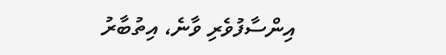އިންސާފުވެރި ވާނެ، އިތުބާރު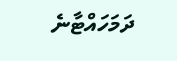ދަމަހައްޓާނެ